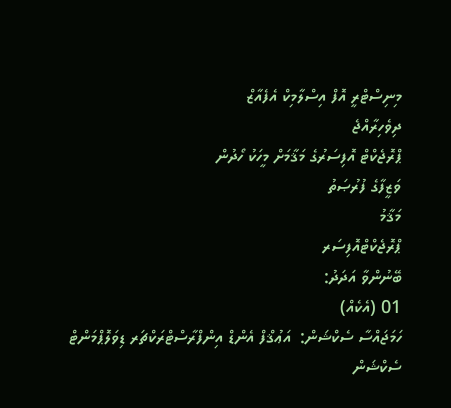މިނިސްޓްރީ އޮފް އިސްލާމިކް އެފެއާޒް
ދިވެހިރާއްޖެ
ޕްރޮޖެކްޓް އޮފިސަރުގެ މަޤާމަށް މީހަކު ހޯދުން
ވަޒީފާގެ ފުރުޞަތު
މަޤާމު
ޕްރޮޖެކްޓްއޮފިސަރ
ބޭނުންވާ އަދަދު:
01 (އެކެއް)
ހަމަޖައްސާ ސެކްޝަން:  އަޢުޤްފް އެންޑް އިންފްރާސްޓްރަކްޗަރ ޑިވަލޮޕްމަންޓް ސެކްޝަން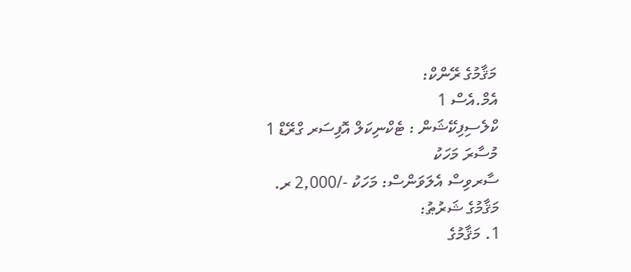މަޤާމުގެ ރޭންކް:
އެމް.އެސް 1
ކްލެސިފިކޭޝަން : ޓެކްނިކަލް އޮފިސަރ ގްރޭޑް 1
މުސާރަ މަހަކު
ސާރވިސް އެލަވަންސް: މަހަކު -/2,000 ރ.
މަޤާމުގެ ޝަރުޠު:
1. މަޤާމުގެ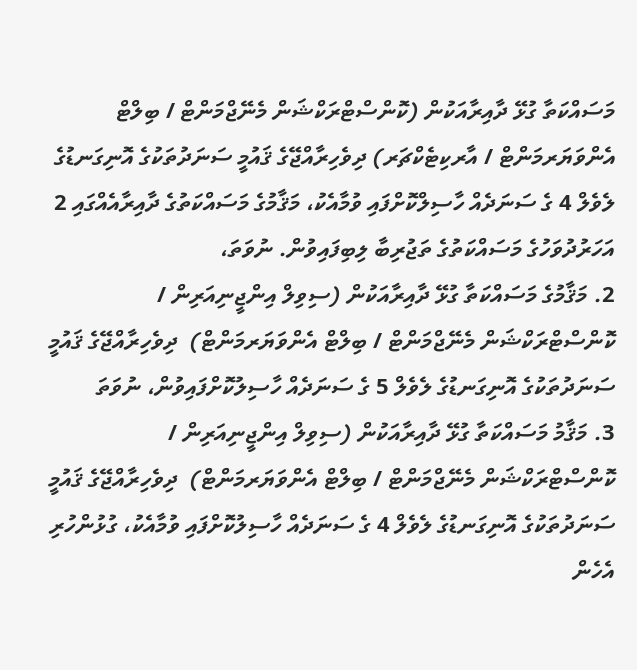މަސައްކަތާ ގުޅޭ ދާއިރާއަކުން (ކޮންސްޓްރަކްޝަން މެނޭޖްމަންޓް / ބިލްޓް އެންވަޔަރމަންޓް / އާރކިޓެކްޗަރ) ދިވެހިރާއްޖޭގެ ޤައުމީ ސަނަދުތަކުގެ އޮނިގަނޑުގެ ލެވެލް 4 ގެ ސަނަދެއް ހާސިލްކޮށްފައި ވުމާއެކު، މަޤާމުގެ މަސައްކަތުގެ ދާއިރާއެއްގައި 2 އަހަރުދުވަހުގެ މަސައްކަތުގެ ތަޖުރިބާ ލިބިފައިވުން. ނުވަތަ،
2. މަޤާމުގެ މަސައްކަތާ ގުޅޭ ދާއިރާއަކުން (ސިވިލް އިންޖީނިއަރިން / ކޮންސްޓްރަކްޝަން މެނޭޖްމަންޓް / ބިލްޓް އެންވަޔަރމަންޓް)  ދިވެހިރާއްޖޭގެ ޤައުމީ ސަނަދުތަކުގެ އޮނިގަނޑުގެ ލެވެލް 5 ގެ ސަނަދެއް ހާސިލުކޮށްފައިވުން، ނުވަތަ
3. މަޤާމު މަސައްކަތާ ގުޅޭ ދާއިރާއަކުން (ސިވިލް އިންޖީނިއަރިން / ކޮންސްޓްރަކްޝަން މެނޭޖްމަންޓް / ބިލްޓް އެންވަޔަރމަންޓް)  ދިވެހިރާއްޖޭގެ ޤައުމީ ސަނަދުތަކުގެ އޮނިގަނޑުގެ ލެވެލް 4 ގެ ސަނަދެއް ހާސިލުކޮށްފައި ވުމާއެކު، ގުޅުންހުރި އެހެން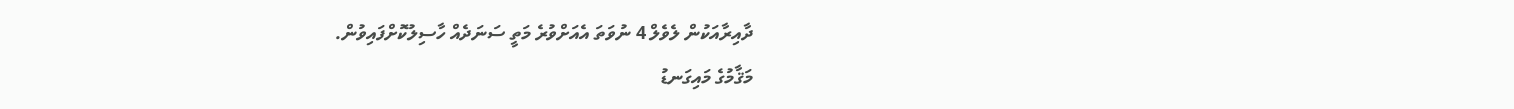ދާއިރާއަކުން ލެވެލް 4 ނުވަތަ އެއަށްވުރެ މަތީ ސަނަދެއް ހާސިލުކޮށްފައިވުން.
މަޤާމުގެ މައިގަނޑު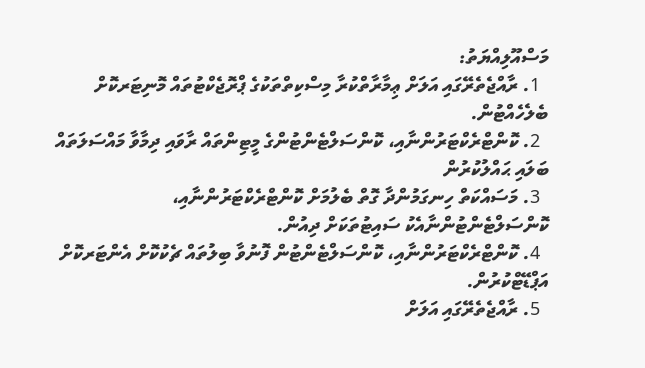މަސްއޫލިއްޔަތު:
  1. ރާއްޖެތެރޭގައި އަލަށް ޢިމާރާތްކުރާ މިސްކިތްތަކުގެ ޕްރޮޖެކްޓުތައް މޮނިޓަރކޮށް ބެލެހެއްޓުން.
  2. ކޮންޓްރެކްޓަރުންނާއި، ކޮންސަލްޓެންޓުންގެ މީޓިންތައް ރާވައި ދިމާވާ މައްސަލަތައް ބަލައި ޙައްލުކުރުން
  3. މަސައްކަތް ހިނގަމުންދާ ގޮތް ބެލުމަށް ކޮންޓްރެކްޓަރުންނާއި، ކޮންސަލްޓެންޓުންނާއެކު ސައިޓުތަކަށް ދިއުން.
  4. ކޮންޓްރެކްޓަރުންނާއި، ކޮންސަލްޓެންޓުން ފޮނުވާ ބިލުތައް ޗެކުކޮށް އެންޓަރކޮށް އަޕްޑޭޓްކުރުން.
  5. ރާއްޖެތެރޭގައި އަލަށް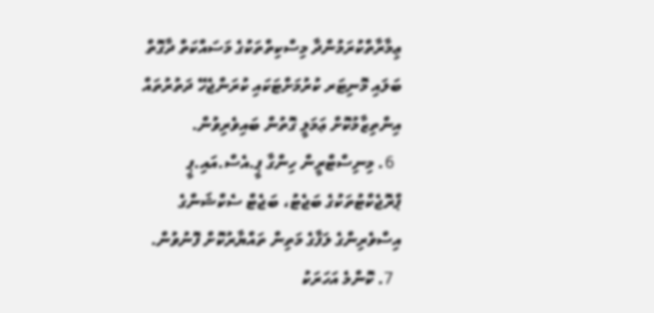ޢިމާރާތްކުރަމުންދާ މިސްކިތްތަކުގެ މަސައްކަތް ދާގޮތް ބަލައި މޮނިޓަރ ކުރުމަށްޓަކައި ކުރަންޖެހޭ ދަތުރުތައް އިންތިޒާމުކޮށް ޢަމަލީ ގޮތުން ބައިވެރިވުން.
  6. މިނިސްޓްރީން ހިންގާ ޕީ.އެސް.އައި.ޕީ ޕްރޮޖެކްޓުތަކުގެ ބަޖެޓު، ބަޖެޓް ސެކްޝަންގެ އިސްވެރިންގެ ލަފާގެ މަތިން ތައްޔާރުކޮށް ފޮނުވުން.
  7. ކޮންމެ އަހަރަކު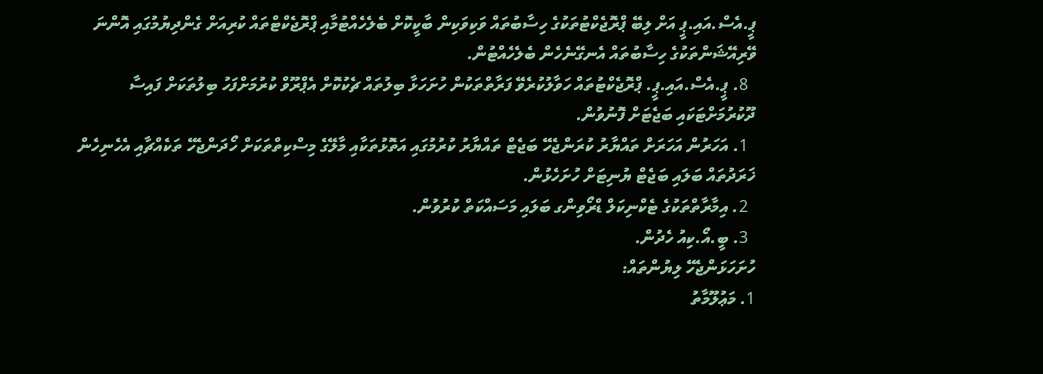ޕީ.އެސް.އައި.ޕީ އަށް ލިބޭ ޕްރޮޖެކްޓުތަކުގެ ހިސާބުތައް ވަކިވަކިން ބާކީކޮށް ބެލެހެއްޓުމާއި ޕްރޮޖެކްޓްތައް ކުރިއަށް ގެންދިޔުމުގައި އޮންނަ ވޭރިއޭޝަންތަކުގެ ހިސާބުތައް އެނގޭނެހެން ބެލެހެއްޓުން.
  8. ޕީ.އެސް.އައި.ޕީ. ޕްރޮޖެކްޓުތައް ހަވާލުކުރެވޭ ފަރާތްތަކުން ހުށަހަޅާ ބިލުތައް ޗެކުކޮށް އެޕްރޫވް ކުރުމަށްފަހު ބިލުތަކަށް ފައިސާ ދޫކުރުމަށްޓަކައި ބަޖެޓަށް ފޮނުވުން.
  1. އަހަރުން އަހަރަށް ތައްޔާރު ކުރަންޖެހޭ ބަޖެޓް ތައްޔާރު ކުރުމުގައި އަތޮޅުތަކާއި މާލޭގެ މިސްކިތްތަކަށް ހޯދަންޖެހޭ ތަކެއްޗާއި އެހެނިހެން ޚަރަދުތައް ބަލައި ބަޖެޓް ޔުނިޓަށް ހުށަހެޅުން.
  2. އިމާރާތްތަކުގެ ޓެކްނިކަލް ޑްރޯވިންގ ބަލައި މަސައްކަތް ކުރުވުން.
  3. ބީ.އޯ.ކިއު ހެދުން.
ހުށަހަޅަންޖެހޭ ލިޔުންތައް:
1. މަޢުލޫމާތު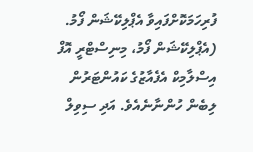ފުރިހަމަކޮށްފައިވާ އެޕްލިކޭޝަން ފޯމު. (އެޕްލިކޭޝަން ފޯމު، މިނިސްޓްރީ އޮފް އިސްލާމިކް އެފެއާޒުގެ ކައުންޓަރުން ލިބެން ހުންނާނެއެވެ. އަދި ސިވިލް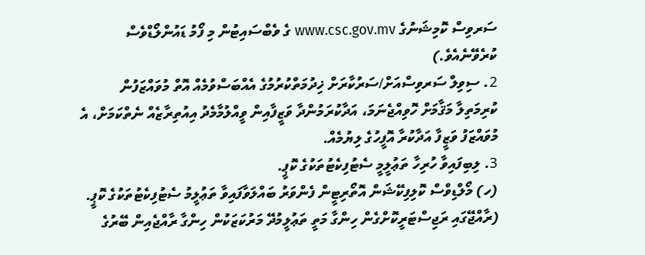ސަރވިސް ކޮމިޝަނުގެ www.csc.gov.mv ގެ ވެބްސައިޓުން މި ފޯމު ޑައުންލޯޑްވެސް ކުރެވޭނެއެވެ.)
2. ސިވިލް ސަރވިސްއަށް/ސަރުކާރަށް ޚިދުމަތްކުރުމުގެ އެއްބަސްވުމެއް އޮތް މުވައްޒަފުން ކުރިމަތިލާ މަޤާމަށް ހޮވިއްޖެނަމަ، އަދާކުރަމުންދާ ވަޒީފާއިން ވީއްލުމާމެދު އިއުތިރާޒެއް ނެތްކަމަށް، އެ މުވައްޒަފު ވަޒީފާ އަދާކުރާ އޮފީހުގެ ލިޔުމެއް.
3. ލިބިފައިވާ ހުރިހާ ތަޢުލީމީ ސެޓުފިކެޓުތަކުގެ ކޮޕީ.
(ހ) މޯލްޑިވްސް ކޮލިފިކޭޝަން އޮތޯރިޓީން ފެންވަރު ބައްލަވާފައިވާ ތަޢުލީމު ސެޓުފިކެޓުތަކުގެ ކޮޕީ. (ރާއްޖޭގައި ރަޖިސްޓަރީކޮށްގެން ހިންގާ މަތީ ތަޢުލީމުދޭ މަރުކަޒަކުން ހިންގާ ރާއްޖެއިން ބޭރުގެ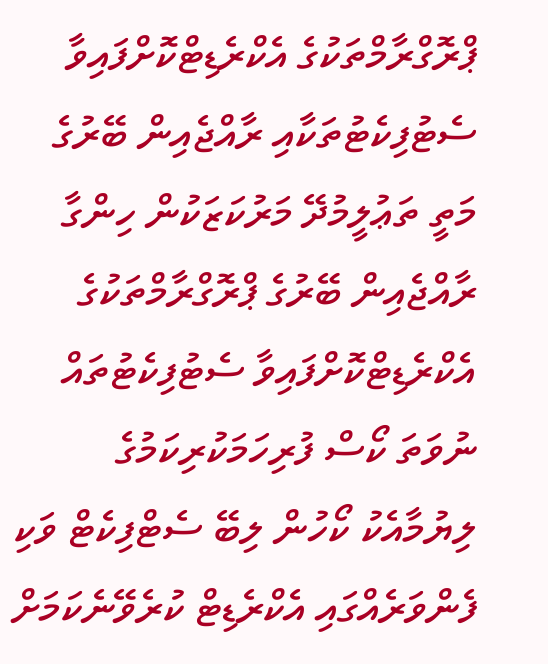ޕްރޮގްރާމްތަކުގެ އެކްރެޑިޓްކޮށްފައިވާ ސެޓުފިކެޓުތަކާއި ރާއްޖެއިން ބޭރުގެ މަތީ ތަޢުލީމުދޭ މަރުކަޒަކުން ހިންގާ ރާއްޖެއިން ބޭރުގެ ޕްރޮގްރާމްތަކުގެ އެކްރެޑިޓްކޮށްފައިވާ ސެޓުފިކެޓުތައް ނުވަތަ ކޯސް ފުރިހަމަކުރިކަމުގެ ލިޔުމާއެކު ކޯހުން ލިބޭ ސެޓްފިކެޓް ވަކި ފެންވަރެއްގައި އެކްރެޑިޓް ކުރެވޭނެކަމަށް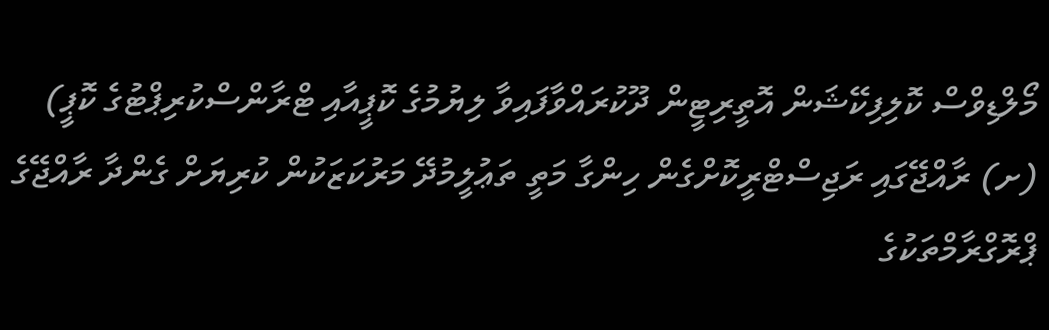މޯލްޑިވްސް ކޮލިފިކޭޝަން އޮތީރިޓީން ދޫކުރައްވާފައިވާ ލިޔުމުގެ ކޮޕީއާއި ޓްރާންސްކުރިޕްޓުގެ ކޮޕީ)
(ށ) ރާއްޖޭގައި ރަޖިސްޓްރީކޮށްގެން ހިންގާ މަތީ ތަޢުލީމުދޭ މަރުކަޒަކުން ކުރިޔަށް ގެންދާ ރާއްޖޭގެ ޕްރޮގްރާމްތަކުގެ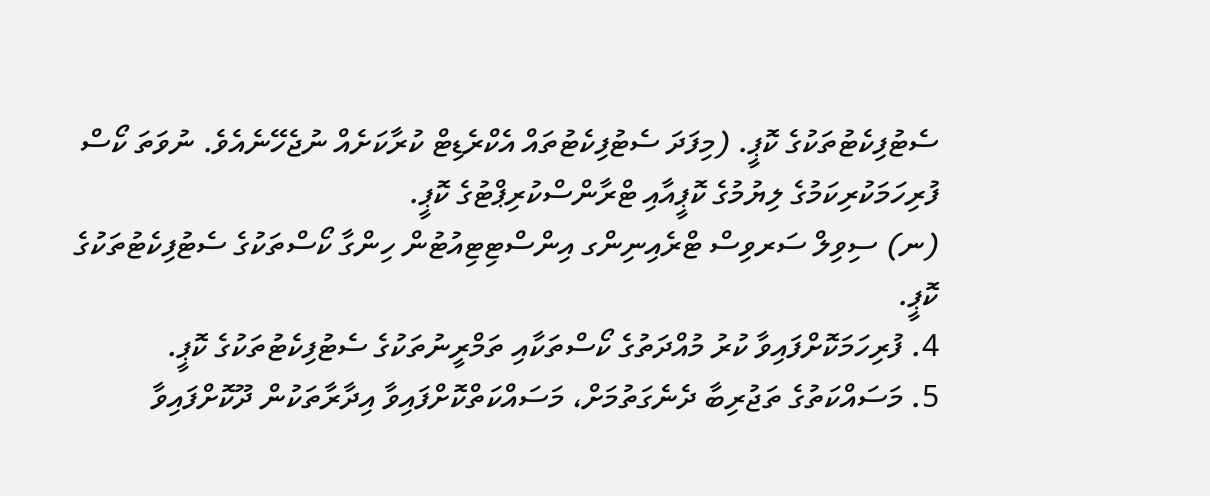ސެޓުފިކެޓުތަކުގެ ކޮޕީ. (މިފަދަ ސެޓުފިކެޓުތައް އެކްރެޑިޓް ކުރާކަށެއް ނުޖެހޭނެއެވެ. ނުވަތަ ކޯސް ފުރިހަމަކުރިކަމުގެ ލިޔުމުގެ ކޮޕީއާއި ޓްރާންސްކުރިޕްޓުގެ ކޮޕީ.
(ނ) ސިވިލް ސަރވިސް ޓްރެއިނިންގ އިންސްޓިޓިއުޓުން ހިންގާ ކޯސްތަކުގެ ސެޓުފިކެޓުތަކުގެ ކޮޕީ.
4. ފުރިހަމަކޮށްފައިވާ ކުރު މުއްދަތުގެ ކޯސްތަކާއި ތަމްރީނުތަކުގެ ސެޓުފިކެޓުތަކުގެ ކޮޕީ.
5. މަސައްކަތުގެ ތަޖުރިބާ ދެނެގަތުމަށް، މަސައްކަތްކޮށްފައިވާ އިދާރާތަކުން ދޫކޮށްފައިވާ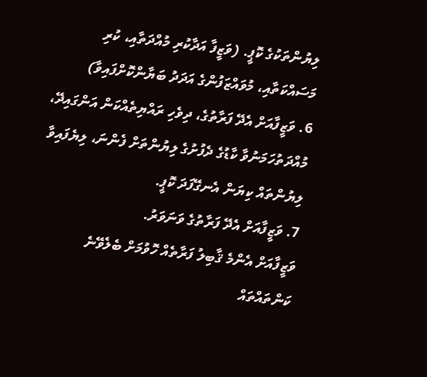ލިޔުންތަކުގެ ކޮޕީ. (ވަޒީފާ އަދާކުރި މުއްދަތާއި، ކުރި މަސައްކަތާއި، މުވައްޒަފުންގެ އަދަދު ބަޔާންކޮށްފައިވާ)
6. ވަޒީފާއަށް އެދޭ ފަރާތުގެ، ދިވެހި ރައްޔިތެއްކަން އަންގައިދޭ، މުއްދަތުހަމަނުވާ ކާޑުގެ ދެފުށުގެ ލިޔުންތަށް ފެންނަ، ލިޔެފައިވާ ލިޔުންތައް ކިޔަން އެނގޭފަދަ ކޮޕީ.
7. ވަޒީފާއަށް އެދޭ ފަރާތުގެ ވަނަވަރު.
ވަޒީފާއަށް އެންމެ ޤާބިލު ފަރާތެއް ހޮވުމަށް ބެލެވޭނެ ކަންތައްތައް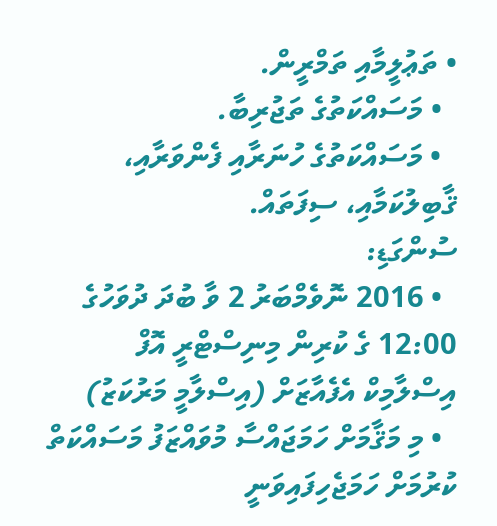• ތަޢުލީމާއި ތަމްރީން.
  • މަސައްކަތުގެ ތަޖުރިބާ.
  • މަސައްކަތުގެ ހުނަރާއި ފެންވަރާއި، ޤާބިލުކަމާއި، ސިފަތައް.
ސުންގަޑި:
  • 2016 ނޮވެމްބަރު 2 ވާ ބުދަ ދުވަހުގެ 12:00 ގެ ކުރިން މިނިސްޓްރީ އޮފް އިސްލާމިކް އެފެއާޒަށް (އިސްލާމީ މަރުކަޒު)
  • މި މަޤާމަށް ހަމަޖައްސާ މުވައްޒަފު މަސައްކަތް ކުރުމަށް ހަމަޖެހިފައިވަނީ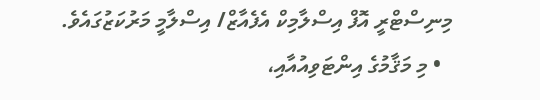މިނިސްޓްރީ އޮފް އިސްލާމިކް އެފެއާޒް/ އިސްލާމީ މަރުކަޒުގައެވެ.
  • މި މަޤާމުގެ އިންޓަވިއުއާއި،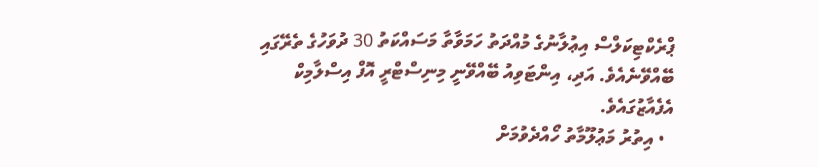ޕްރެކްޓިކަލްސް އިޢުލާނުގެ މުއްދަތު ހަމަވާތާ މަސައްކަތު 30 ދުވަހުގެ ތެރޭގައި ބޭއްވޭނެއެވެ. އަދި، އިންޓަވިއު ބޭއްވޭނީ މިނިސްޓްރީ އޮފް އިސްލާމިކް އެފެއާޒުގައެވެ.
  • އިތުރު މަޢުލޫމާތު ހޯއްދެވުމަށް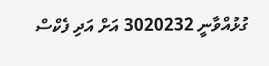ގުޅުއްވާނީ 3020232 އަށް އަދި ފެކްސް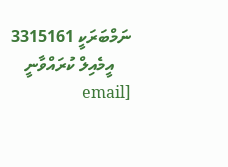ނަމްބަރަކީ 3315161
    އީމެއިލް ކުރައްވާނީ [email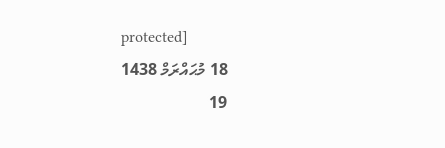protected]
18 މުޙައްރަމް 1438
19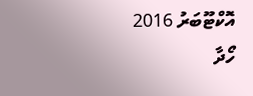އޮކްޓޫބަރު 2016
ހޯދާ